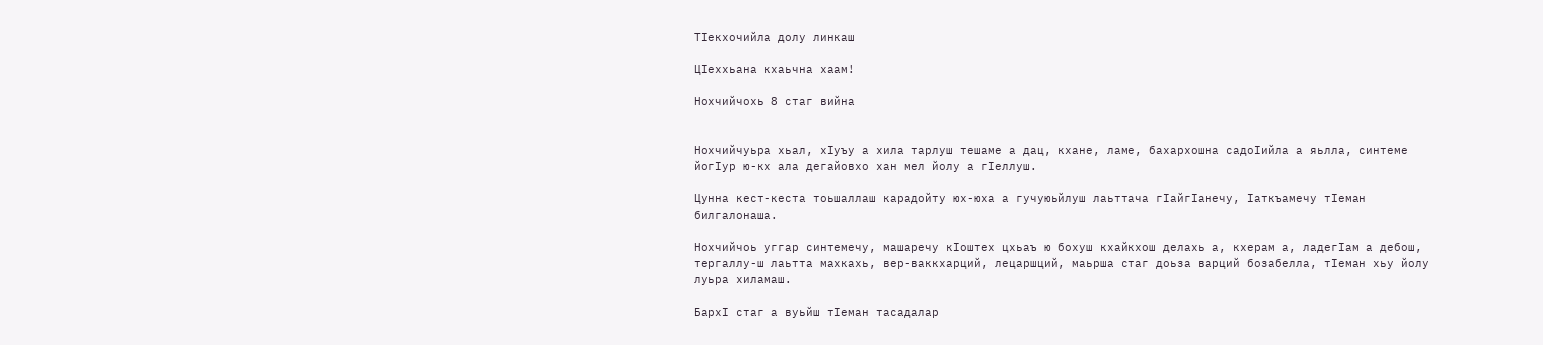ТIекхочийла долу линкаш

ЦIеххьана кхаьчна хаам!

Нохчийчохь 8 стаг вийна


Нохчийчуьра хьал, хIуъу а хила тарлуш тешаме а дац, кхане, ламе, бахархошна садоIийла а яьлла, синтеме йогIур ю-кх ала дегайовхо хан мел йолу а гIеллуш.

Цунна кест-кеста тоьшаллаш карадойту юх-юха а гучуюьйлуш лаьттача гIайгIанечу, Iаткъамечу тIеман билгалонаша.

Нохчийчоь уггар синтемечу, машаречу кIоштех цхьаъ ю бохуш кхайкхош делахь а, кхерам а, ладегIам а дебош, тергаллу-ш лаьтта махкахь, вер-ваккхарций, лецаршций, маьрша стаг доьза варций бозабелла, тIеман хьу йолу луьра хиламаш.

БархI стаг а вуьйш тIеман тасадалар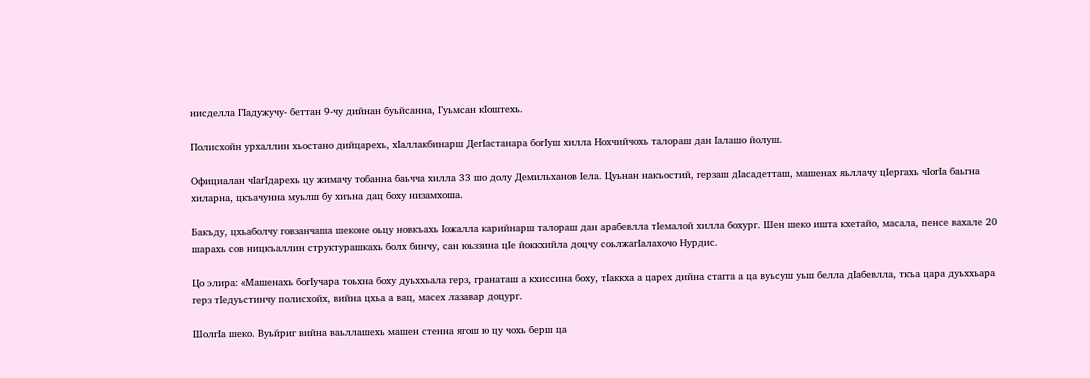нисделла ГIадужучу- беттан 9-чу дийнан буьйсанна, Гуьмсан кIоштехь.

Полисхойн урхаллин хьостано дийцарехь, хIаллакбинарш ДегIастанара богIуш хилла Нохчийчохь талораш дан Iалашо йолуш.

Официалан чIагIдарехь цу жимачу тобанна баьчча хилла 33 шо долу Демильханов Iела. Цуьнан накъостий, герзаш дIасадетташ, машенах яьллачу цIергахь чIогIа баьгна хиларна, цкъачунна муьлш бу хиъна дац боху низамхоша.

Бакъду, цхьаболчу говзанчаша шеконе оьцу новкъахь Iожалла карийнарш талораш дан арабевлла тIемалой хилла бохург. Шен шеко ишта кхетайо, масала, пенсе вахале 20 шарахь сов ницкъаллин структурашкахь болх бинчу, сан юьззина цIе йоккхийла доцчу соьлжагIалахочо Нурдис.

Цо элира: «Машенахь богIучара тоьхна боху дуьххьала герз, гранаташ а кхиссина боху, тIаккха а царех дийна стагга а ца вуьсуш уьш белла дIабевлла, ткъа цара дуьххьара герз тIедуьстинчу полисхойх, вийна цхьа а вац, масех лазавар доцург.

ШолгIа шеко. Вуьйриг вийна ваьллашехь машен стенна ягош ю цу чохь берш ца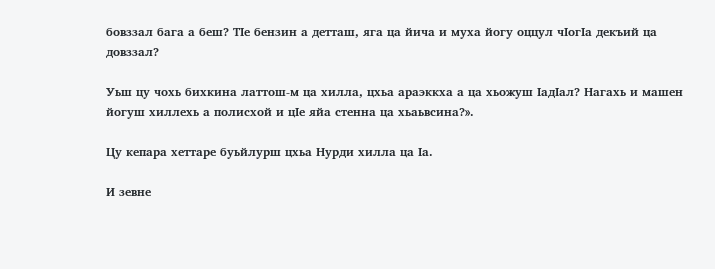бовззал бага а беш? ТIе бензин а детташ, яга ца йича и муха йогу оццул чIогIа декъий ца довззал?

Уьш цу чохь бихкина латтош-м ца хилла, цхьа араэккха а ца хьожуш IадIал? Нагахь и машен йогуш хиллехь а полисхой и цIе яйа стенна ца хьаьвсина?».

Цу кепара хеттаре буьйлурш цхьа Нурди хилла ца Iа.

И зевне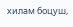хилам боцуш,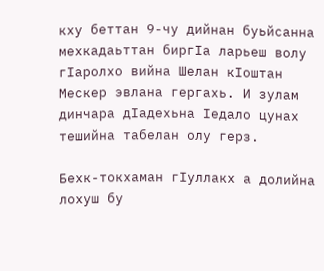кху беттан 9-чу дийнан буьйсанна мехкадаьттан биргIа ларьеш волу гIаролхо вийна Шелан кIоштан Мескер эвлана гергахь. И зулам динчара дIадехьна Iедало цунах тешийна табелан олу герз.

Бехк-токхаман гIуллакх а долийна лохуш бу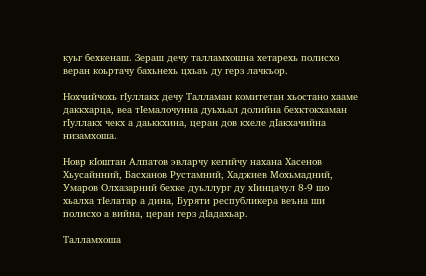куьг бехкенаш. Зераш дечу талламхошна хетарехь полисхо веран коьртачу бахьнехь цхьаъ ду герз лачкъор.

Нохчийчохь гIуллакх дечу Талламан комитетан хьостано хааме даккхарца, веа тIемалочунна дуьхьал долийна бехктокхаман гIуллакх чекх а даьккхина, церан дов кхеле дIакхачийна низамхоша.

Новр кIоштан Алпатов эвларчу кегийчу нахана Хасенов Хьусайнний, Басханов Рустамний, Хаджиев Мохьмадний, Умаров Олхазарний бехке дуьллург ду хIинцачул 8-9 шо хьалха тIелатар а дина, Буряти республикера веъна ши полисхо а вийна, церан герз дIадахьар.

Талламхоша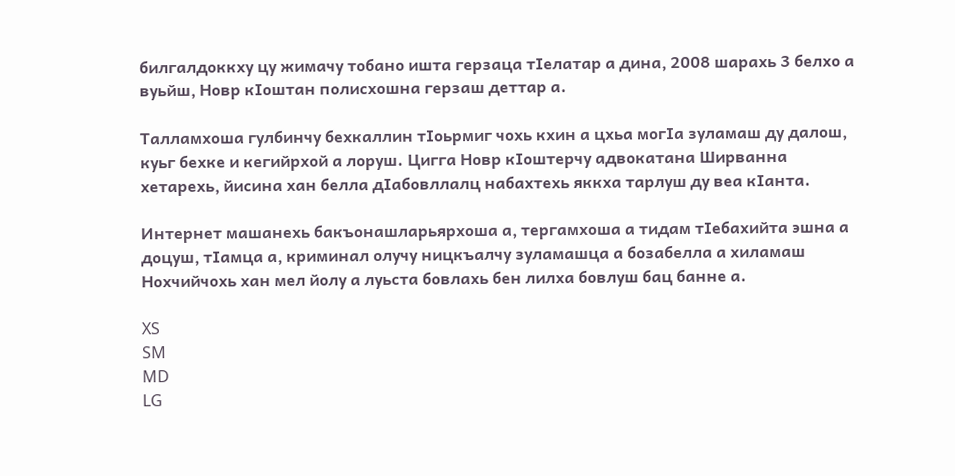билгалдоккху цу жимачу тобано ишта герзаца тIелатар а дина, 2008 шарахь 3 белхо а вуьйш, Новр кIоштан полисхошна герзаш деттар а.

Талламхоша гулбинчу бехкаллин тIоьрмиг чохь кхин а цхьа могIа зуламаш ду далош, куьг бехке и кегийрхой а лоруш. Цигга Новр кIоштерчу адвокатана Ширванна хетарехь, йисина хан белла дIабовллалц набахтехь яккха тарлуш ду веа кIанта.

Интернет машанехь бакъонашларьярхоша а, тергамхоша а тидам тIебахийта эшна а доцуш, тIамца а, криминал олучу ницкъалчу зуламашца а бозабелла а хиламаш Нохчийчохь хан мел йолу а луьста бовлахь бен лилха бовлуш бац банне а.

XS
SM
MD
LG